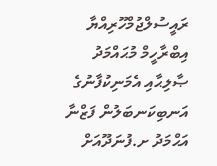ރައީސުލްޖުމްހޫރިއްޔާ އިބްރާހީމް މުޙައްމަދު ޞާލިޙާއި އެމަނިކުފާނުގެ އަނބިކަނބަލުން ފަޒްނާ އަޙްމަދު ށ.ފުނަދޫއަށް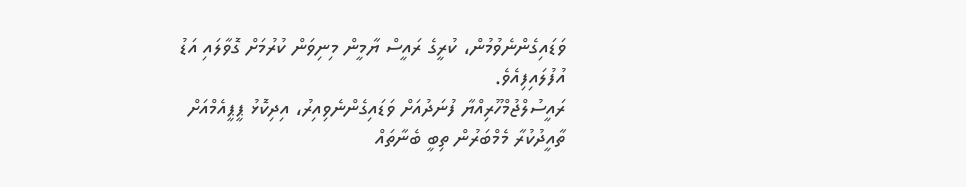ވަޑައިގެންނެވުމުން، ކުރީގެ ރައީސް ޔާމީން މިނިވަން ކުރުމަށް ގޮވާލައި އަޑު އުފުލައިފިއެވެ.
ރައީސުލްޖުމްހޫރިއްޔާ ފުނަދުއަށް ވަޑައިގެންނެވިއިރު، އިދިކޮޅު ޕީޕީއެމްއަށް ތާއީދުކުރާ މެމްބަރުން ތިބީ ބެނާތައް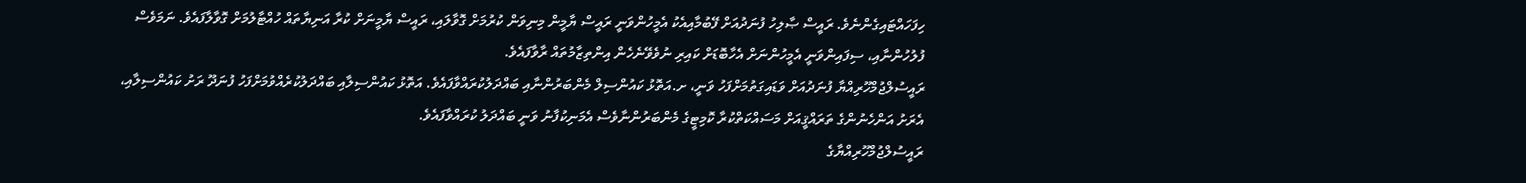ހިފަހައްޓައިގެންނެވެ. ރައީސް ޞާލިހު ފުނަދުއަށް ފޭބުމާއިއެކު އެމީހުންވަނީ ރައީސް ޔާމީން މިނިވަން ކުރުމަށް ގޮވާލައި، ރައީސް ޔާމީނަށް ކުރާ އަނިޔާތައް ހުއްޓާލުމަށް ގޮވާލާފައެވެ. ނަމަވެސް ފުލުހުންނާއި، ސިފައިންވަނީ އެމީހުންނަށް އެހާބޮޑަށް ކައިރި ނުވެވޭނެހެން އިންތިޒާމުތައް ރާވާފައެވެ.
ރައީސުލްޖުމްހޫރިއްޔާ ފުނަދުއަށް ވަޑައިގަތުމަށްފަހު ވަނީ، ށ.އަތޮޅު ކައުންސިލް މެންބަރުންނާއި ބައްދަލުކުރައްވާފައެވެ. އަތޮޅު ކައުންސިލާއި ބައްދަލުކުރެއްވުމަށްފަހު ފުނަދޫ ރަށު ކައުންސިލާއި، އެރަށު އަންހެނުންގެ ތަރައްޤީއަށް މަސައްކަތްކުރާ ކޮމިޓީގެ މެންބަރުންނާވެސް އެމަނިކުފާނު ވަނީ ބައްދަލު ކުރައްވާފައެވެ.
ރައީސުލްޖުމްހޫރިއްޔާގެ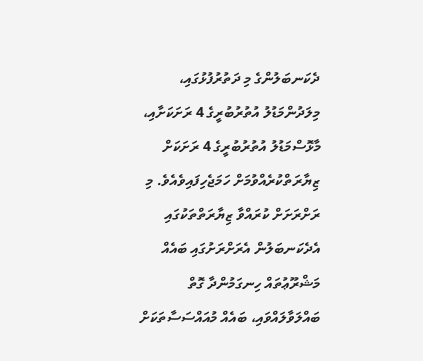ދެކަނބަލުންގެ މި ދަތުރުފުޅުގައި، މިލަދުންމަޑުލު އުތުރުބުރީގެ 4 ރަށަކަށާއި، މާޅޮސްމަޑުލު އުތުރުބުރީގެ 4 ރަށަކަށް ޒިޔާރަތްކުރެއްވުމަށް ހަމަޖެހިފައިވެއެވެ. މި ރަށްރަށަށް ކުރައްވާ ޒިޔާރަތްތަކުގައި އެދެކަނބަލުން އެރަށްރަށުގައި ބައެއް މަޝްރޫޢުތައް ހިނގަމުންދާ ގޮތް ބައްލަވާލައްވައި، ބައެއް މުއައްސަސާތަކަށް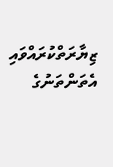ޒިޔާރަތްކުރައްވައި އެތަންތަނުގެ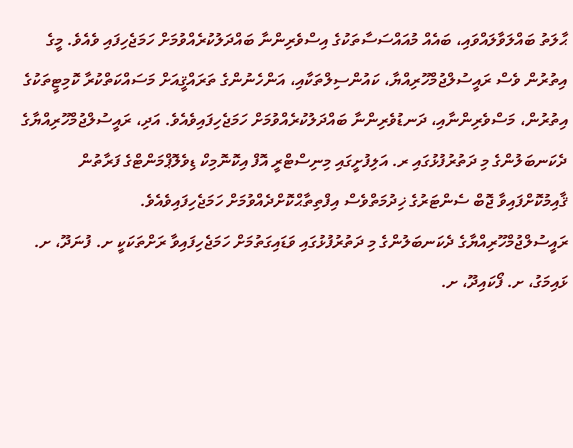ޙާލަތު ބައްލަވާލައްވައި، ބައެއް މުއައްސަސާތަކުގެ އިސްވެރިންނާ ބައްދަލުކުރެއްވުމަށް ހަމަޖެހިފައި ވެއެވެ. މީގެ އިތުރުން ވެސް ރައީސުލްޖުމްހޫރިއްޔާ، ކައުންސިލްތަކާއި، އަންހެނުންގެ ތަރައްޤީއަށް މަސައްކަތްކުރާ ކޮމިޓީތަކުގެ އިތުރުން، މަސްވެރިންނާއި، ދަނޑުވެރިންނާ ބައްދަލުކުރެއްވުމަށް ހަމަޖެހިފައިވެއެވެ. އަދި، ރައީސުލްޖުމްހޫރިއްޔާގެ ދެކަނބަލުންގެ މި ދަތުރުފުޅުގައި ރ. އަލިފުށީގައި މިނިސްޓްރީ އޮފް އިކޮނޮމިކް ޑިވެލޮޕްމަންޓްގެ ފަރާތުން ޤާއިމުކޮށްފައިވާ ޖޮބް ސެންޓަރުގެ ޚިދުމަތްވެސް އިފްތިތާޙްކޮށްދެއްވުމަށް ހަމަޖެހިފައިވެއެވެ.
ރައީސުލްޖުމްހޫރިއްޔާގެ ދެކަނބަލުންގެ މި ދަތުރުފުޅުގައި ވަޑައިގަތުމަށް ހަމަޖެހިފައިވާ ރަށްތަކަކީ ށ. ފުނަދޫ، ށ. ޅައިމަގު، ށ. ފޯކައިދޫ، ށ.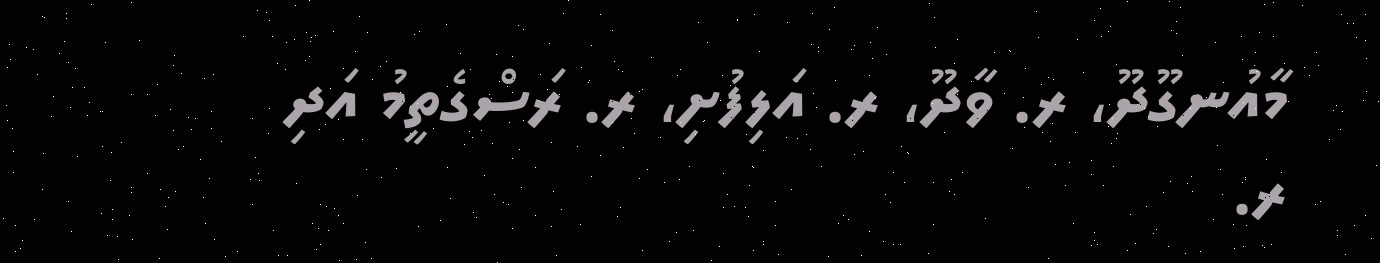މާއުނގޫދޫ، ރ. ވާދޫ، ރ. އަލިފުށި، ރ. ރަސްގެތީމު އަދި ރ.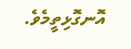އޮނގޮޅިތީމެވެ.